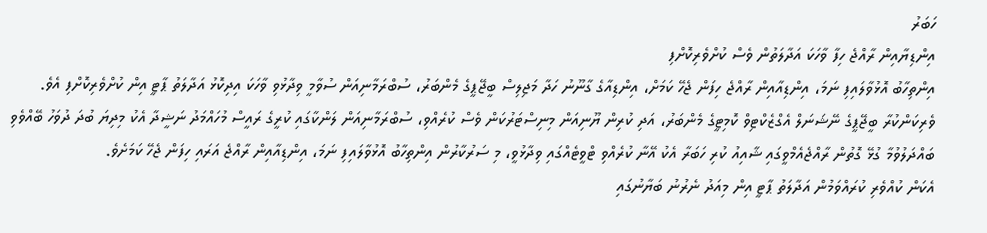ހަބަރު
އިންޑިޔާއިން ރާއްޖެ ހިފާ ވާހަކަ އަދާލަތުން ވެސް ކުށްވެރިކޮށްފި
އިންތިހާބު އޮޅުވާލައިފި ނަމަ، އިންޑިއާއިން ރާއްޖެ ހިފަން ޖެހޭ ކަމަށް، އިންޑިއާގެ ގާނޫނު ހަދާ މަޖިލިސް ބީޖޭޕީގެ މެންބަރު، ސުބްރަމާނިއަން ސުވާމީ ވިދާޅުވި ވާހަކަ އިދިކޮޅު އަދާލަތު ޕާޓީ އިން ކުށްވެރިކޮށްފި އެވެ.
ވެރިކަންކުރާ ބީޖޭޕީގެ ނޭޝަނަލް އެގްޒެކްޓިވް ކޮމިޓީގެ މެންބަރު، އަދި ކުރިން ޔޫނިއަން މިނިސްޓަރުކަން ވެސް ކުރެއްވި، ސުބްރަމާނިއަން ލަންކާގައި ކުރީގެ ރައީސް މުހައްމަދު ނަޝީދާ އެކު މިދިޔަ ބުދަ ދުވަހު ބޭއްވެވި ބައްދަލުވުމާ ގުޅޭ ގޮތުން ރާއްޖެއެމްވީގައި ޝާއިއު ކުރި ހަބަރާ އެކު އޭނާ ކުރެއްވި ޓްވީޓެއްގައި ވިދާޅުވީ، މި ސަރުކާރުން އިންތިހާބު އޮޅުވާލައިފި ނަމަ، އިންޑިއާއިން ރާއްޖެ އަރައި ހިފަން ޖެހޭ ކަމަށެވެ.
އެކަން ކުއްވެރި ކުރައްވަމުން އަދާލަތު ޕާޓީ އިން މިއަދު ނެރުނު ބަޔާނުގައި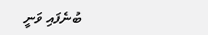ބުނެފައި ވަނީ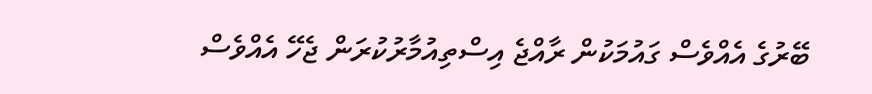ބޭރުގެ އެއްވެސް ގައުމަކުން ރާއްޖެ އިސްތިއުމާރުކުރަން ޖެހޭ އެއްވެސް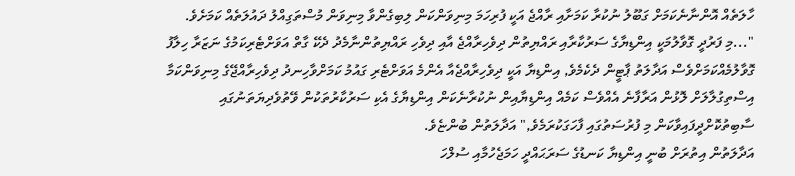ހާލަތެއް އޮންނާނެކަމަށް ގަބޫލު ނުކުރާ ކަމަށާއި ރާއްޖެ އަކީ ފުރިހަމަ މިނިވަންކަން ލިބިގެންވާ މިނިވަން މުސްތަގިއްލު ދައުލަތެއް ކަމަށެވެ.
"...މި ފަރުދީ ގޮވާލުމަކީ އިންޑިޔާގެ ސަރުކާރާއި ރައްޔިތުން ދިވެހިރާއްޖެ އާއި ދިވެހި ރައްޔިތުންނާމެދު ދެކޭ ގާތް އަވަށްޓެރިކަމުގެ ނަޒަރާ ހިލާފު ގޮވާލުމެއްކަމަށްވެސް އަދާލަތު ޕާޓީން ދެކެމެވެ, އިންޑިޔާ އަކީ ދިވެހިރާއްޖެއާ އެންމެ އަވަށްޓެރި ގައުމު ކަމަށްވާހިނދު ދިވެހިރާއްޖޭގެ މިނިވަންކަމާ އިސްތިގުލާލަށް ލޮޅުން އަރާފާނެ އެއްވެސް ކަމެއް އިންޑިޔާއިން ނުކުރާނެކަން އިންޑިޔާގެ އެކި ސަރުކާރުތަކުން ވޭތުވެދިޔަތަނުގައި ސާބިތުކޮށްދީފައިވާކަން މި ފުރުސަތުގައި ފާހަގަކުރަމެވެ," އަދާލަތުން ބުންޏެވެ.
އަދާލަތުން އިތުރަށް ބުނީ އިންޑިޔާ ކަނޑުގެ ސަރަޙައްދީ ހަމަޖެހުމާއި ސުލްހަ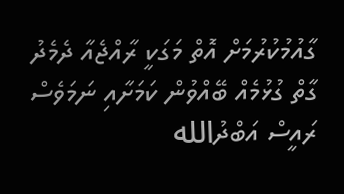ގާއުމުކުރުމަށް އޮތް މަގަކީ ރާއްޖެއާ ދެމެދު ގާތް ގުޅުމެއް ބޭއްވުން ކަމަށާއި ނަމަވެސް ރައީސް އަބްދުالله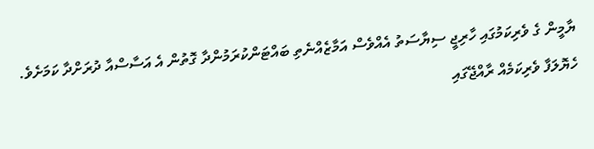ޔާމީން ގެ ވެރިކަމުގައި ހާރިޖީ ސިޔާސަތު އެއްވެސް އަމާޒެއްނެތި ބައްޓަންކުރަމުންދާ ގޮތުން އެ އަސާސްއާ ދުރަށްދާ ކަމަށެވެ.
ހެޔޮލަފާ ވެރިކަމެއް ރާއްޖޭގައި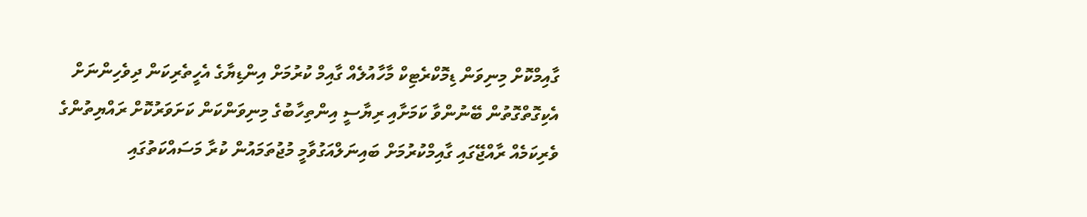ގާއިމްކޮށް މިނިވަން ޑިމޮކްރެޓިކް މާހާއުލެއް ގާއިމް ކުރުމަށް އިންޑިޔާގެ އެހީތެރިކަން ދިވެހިންނަށް އެކިގޮތްގޮތުން ބޭނުންވާ ކަމަށާއި ރިޔާސީ އިންތިހާބުގެ މިނިވަންކަން ކަށަވަރުކޮށް ރައްޔިތުންގެ ވެރިކަމެއް ރާއްޖޭގައި ގާއިމްކުރުމަށް ބައިނަލްއަގުވާމީ މުޖުތަމައުން ކުރާ މަސައްކަތުގައި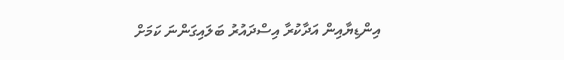އިންޑިޔާއިން އަދާކުރާ އިސްދައުރު ބަލައިގަންނަ ކަމަށް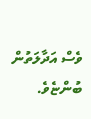ވެސް އަދާލަތުން ބުންޏެވެ.